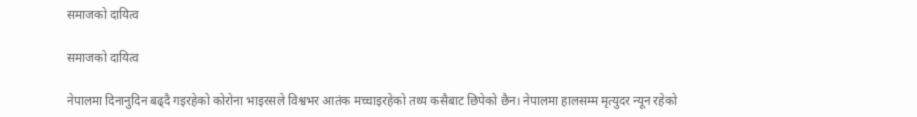समाजको दायित्व

समाजको दायित्व

नेपालमा दिनानुदिन बढ्दै गइरहेको कोरोना भाइरसले विश्वभर आतंक मच्चाइरहेको तथ्य कसैबाट छिपेको छैन। नेपालमा हालसम्म मृत्युदर न्यून रहेको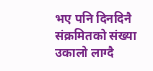भए पनि दिनदिनै संक्रमितको संख्या उकालो लाग्दै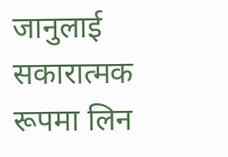जानुलाई सकारात्मक रूपमा लिन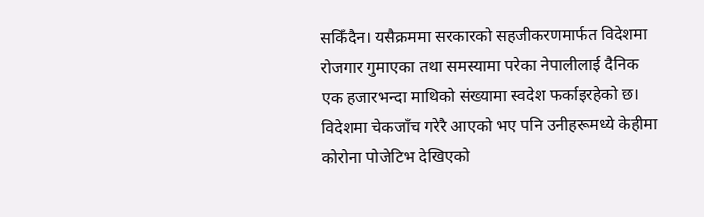सकिँदैन। यसैक्रममा सरकारको सहजीकरणमार्फत विदेशमा रोजगार गुमाएका तथा समस्यामा परेका नेपालीलाई दैनिक एक हजारभन्दा माथिको संख्यामा स्वदेश फर्काइरहेको छ। विदेशमा चेकजाँच गरेरै आएको भए पनि उनीहरूमध्ये केहीमा कोरोना पोजेटिभ देखिएको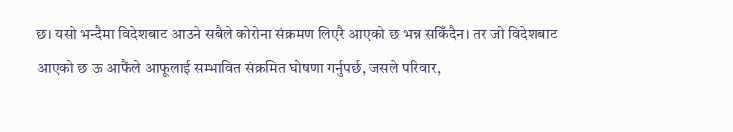छ। यसो भन्दैमा विदेशबाट आउने सबैले कोरोना संक्रमण लिएरै आएको छ भन्न सकिँदैन। तर जो विदेशबाट आएको छ ऊ आफैंले आफूलाई सम्भावित संक्रमित घोषणा गर्नुपर्छ, जसले परिवार,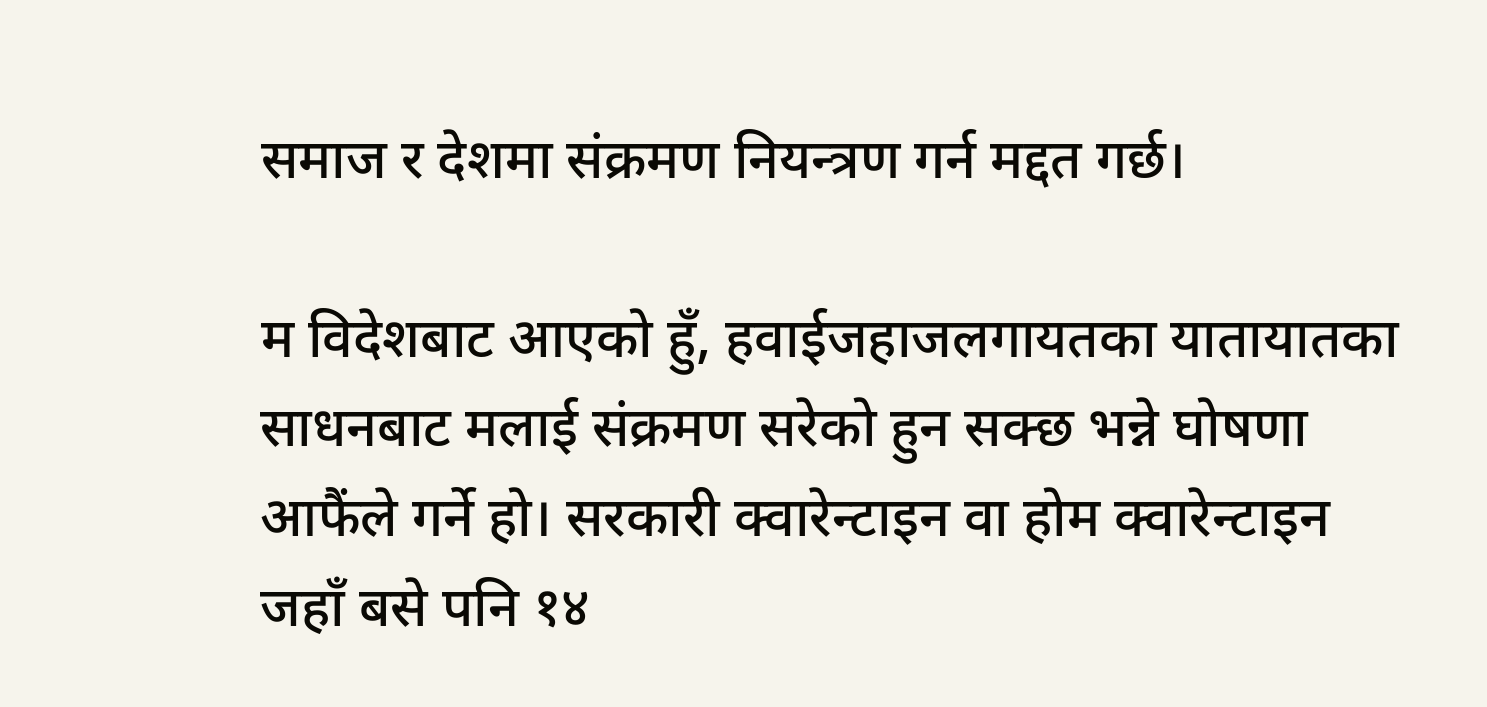समाज र देशमा संक्रमण नियन्त्रण गर्न मद्दत गर्छ।

म विदेशबाट आएको हुँ, हवाईजहाजलगायतका यातायातका साधनबाट मलाई संक्रमण सरेको हुन सक्छ भन्ने घोषणा आफैंले गर्ने हो। सरकारी क्वारेन्टाइन वा होम क्वारेन्टाइन जहाँ बसे पनि १४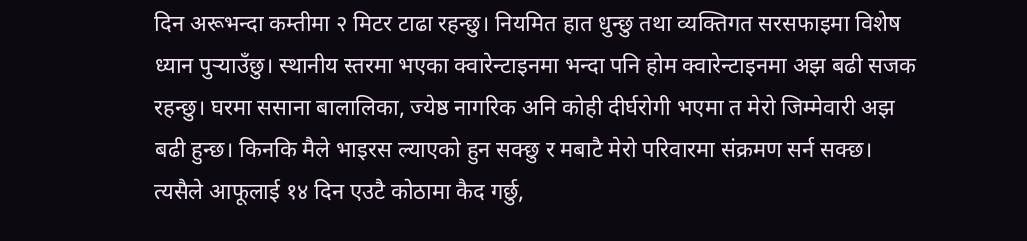दिन अरूभन्दा कम्तीमा २ मिटर टाढा रहन्छु। नियमित हात धुन्छु तथा व्यक्तिगत सरसफाइमा विशेष ध्यान पुर्‍याउँछु। स्थानीय स्तरमा भएका क्वारेन्टाइनमा भन्दा पनि होम क्वारेन्टाइनमा अझ बढी सजक रहन्छु। घरमा ससाना बालालिका, ज्येष्ठ नागरिक अनि कोही दीर्घरोगी भएमा त मेरो जिम्मेवारी अझ बढी हुन्छ। किनकि मैले भाइरस ल्याएको हुन सक्छु र मबाटै मेरो परिवारमा संक्रमण सर्न सक्छ। त्यसैले आफूलाई १४ दिन एउटै कोठामा कैद गर्छु,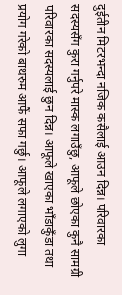दुईतीन मिटरभन्दा नजिक कसैलाई आउन दिन्न। परिवारका सदस्यसँग कुरा गर्नुपरे मास्क लगाउँछु, आफूले छोएका कुनै सामग्री परिवारका सदस्यलाई छुन दिन्न। आफूले खाएका भाँडाकुँडा तथा प्रयोग गरेको बाथरुम आफैं सफा गर्छु। आफूले लगाएको लुगा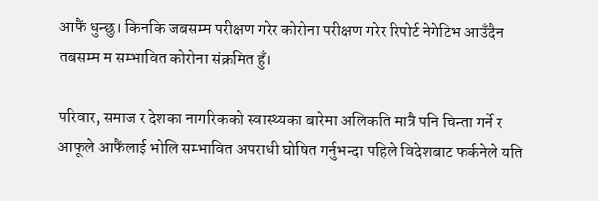आफैं धुन्छु। किनकि जबसम्म परीक्षण गरेर कोरोना परीक्षण गरेर रिपोर्ट नेगेटिभ आउँदैन तबसम्म म सम्भावित कोरोना संक्रमित हुँ।

परिवार, समाज र देशका नागरिकको स्वास्थ्यका बारेमा अलिकति मात्रै पनि चिन्ता गर्ने र आफूले आफैंलाई भोलि सम्भावित अपराधी घोषित गर्नुभन्दा पहिले विदेशबाट फर्कनेले यति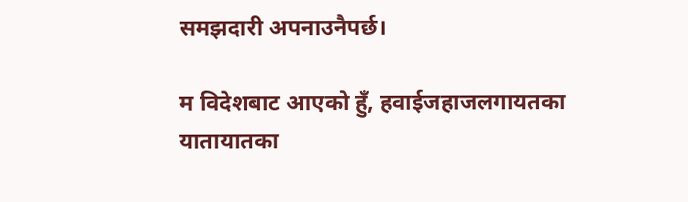समझदारी अपनाउनैपर्छ।

म विदेशबाट आएको हुँ, हवाईजहाजलगायतका यातायातका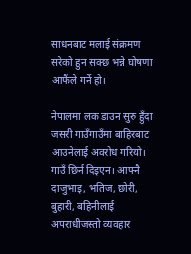साधनबाट मलाई संक्रमण सरेको हुन सक्छ भन्ने घोषणा आफैंले गर्ने हो।

नेपालमा लक डाउन सुरु हुँदा जसरी गाउँगाउँमा बाहिरबाट आउनेलाई अवरोध गरियो। गाउँ छिर्न दिइएन। आफ्नै दाजुभाइ, भतिज, छोरी, बुहारी, बहिनीलाई अपराधीजस्तो व्यवहार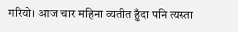गरियो। आज चार महिना व्यतीत हुँदा पनि त्यस्ता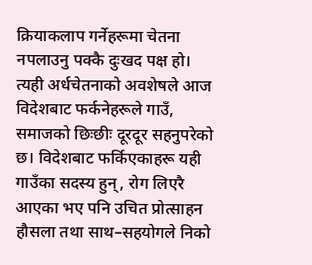क्रियाकलाप गर्नेहरूमा चेतना नपलाउनु पक्कै दुःखद पक्ष हो। त्यही अर्धचेतनाको अवशेषले आज विदेशबाट फर्कनेहरूले गाउँ, समाजको छिःछीः दूरदूर सहनुपरेको छ। विदेशबाट फर्किएकाहरू यही गाउँका सदस्य हुन्, रोग लिएरै आएका भए पनि उचित प्रोत्साहन हौसला तथा साथ–सहयोगले निको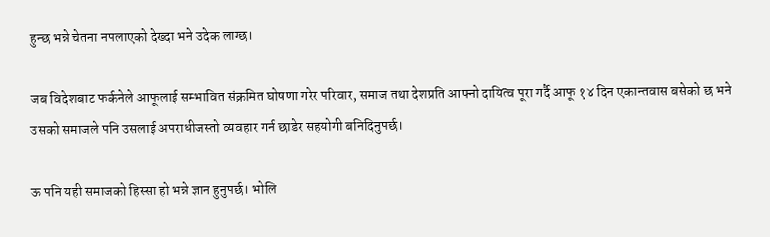हुन्छ भन्ने चेतना नपलाएको देख्दा भने उदेक लाग्छ।

जब विदेशबाट फर्कनेले आफूलाई सम्भावित संक्रमित घोषणा गरेर परिवार, समाज तथा देशप्रति आफ्नो दायित्व पूरा गर्दै आफू १४ दिन एकान्तवास बसेको छ भने उसको समाजले पनि उसलाई अपराधीजस्तो व्यवहार गर्न छाडेर सहयोगी बनिदिनुपर्छ।

ऊ पनि यही समाजको हिस्सा हो भन्ने ज्ञान हुनुपर्छ। भोलि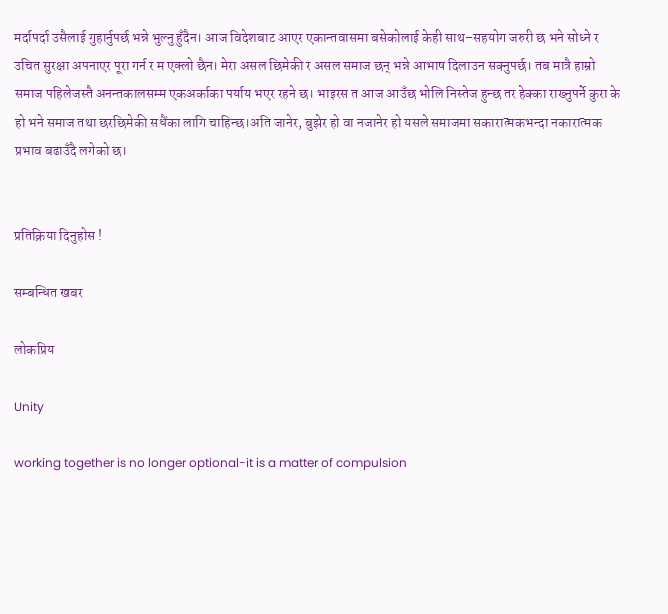मर्दापर्दा उसैलाई गुहार्नुपर्छ भन्ने भुल्नु हुँदैन। आज विदेशबाट आएर एकान्तवासमा बसेकोलाई केही साथ–सहयोग जरुरी छ भने सोध्ने र उचित सुरक्षा अपनाएर पूरा गर्न र म एक्लो छैन। मेरा असल छिमेकी र असल समाज छन् भन्ने आभाष दिलाउन सक्नुपर्छ। तब मात्रै हाम्रो समाज पहिलेजस्तै अनन्तकालसम्म एकअर्काका पर्याय भएर रहने छ। भाइरस त आज आउँछ भोलि निस्तेज हुन्छ तर हेक्का राख्नुपर्ने कुरा के हो भने समाज तथा छरछिमेकी सधैंका लागि चाहिन्छ।अति जानेर, बुझेर हो वा नजानेर हो यसले समाजमा सकारात्मकभन्दा नकारात्मक प्रभाव बढाउँदै लगेको छ।


प्रतिक्रिया दिनुहोस !

सम्बन्धित खबर

लोकप्रिय

Unity

working together is no longer optional-it is a matter of compulsion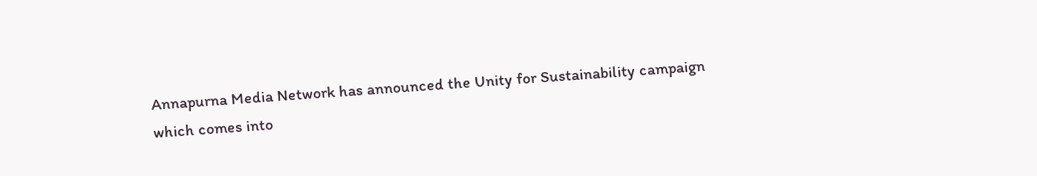Annapurna Media Network has announced the Unity for Sustainability campaign which comes into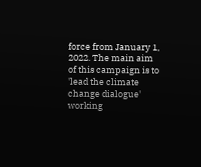force from January 1, 2022. The main aim of this campaign is to 'lead the climate change dialogue' working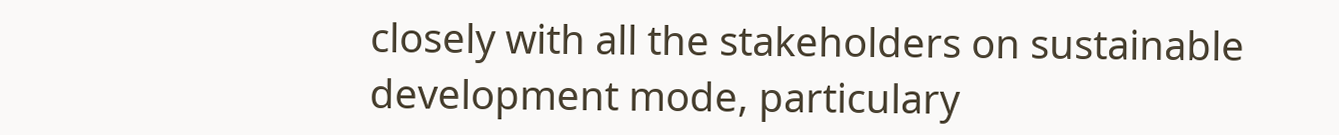closely with all the stakeholders on sustainable development mode, particulary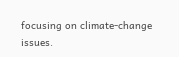focusing on climate-change issues.